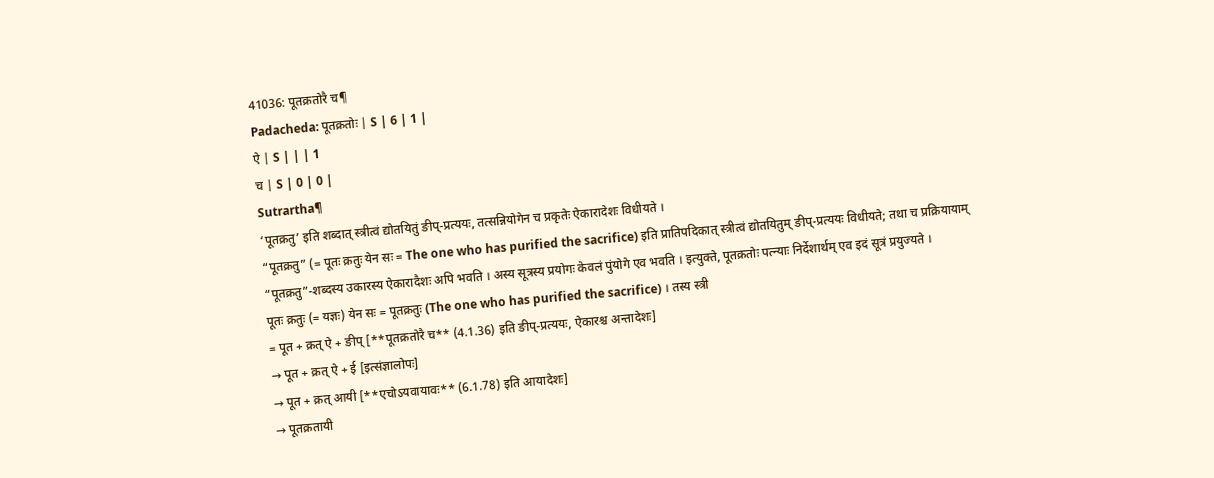41036: पूतक्रतोरै च¶
Padacheda: पूतक्रतोः | S | 6 | 1 |
ऐ | S | | | 1
च | S | 0 | 0 |
Sutrartha¶
‘पूतक्रतु’ इति शब्दात् स्त्रीत्वं द्योतयितुं ङीप्-प्रत्ययः, तत्सन्नियोगेन च प्रकृतेः ऐकारादेशः विधीयते ।
“पूतक्रतु” (= पूतः क्रतुः येन सः = The one who has purified the sacrifice) इति प्रातिपदिकात् स्त्रीत्वं द्योतयितुम् ङीप्-प्रत्ययः विधीयते; तथा च प्रक्रियायाम् “पूतक्रतु”-शब्दस्य उकारस्य ऐकारादैशः अपि भवति । अस्य सूत्रस्य प्रयोगः केवलं पुंयोगे एव भवति । इत्युक्ते, पूतक्रतोः पत्न्याः निर्देशार्थम् एव इदं सूत्रं प्रयुज्यते ।
पूतः क्रतुः (= यज्ञः) येन सः = पूतक्रतुः (The one who has purified the sacrifice) । तस्य स्त्री
= पूत + क्रत् ऐ + ङीप् [**पूतक्रतोरै च** (4.1.36) इति ङीप्-प्रत्ययः, ऐकारश्च अन्तादेशः]
→ पूत + क्रत् ऐ + ई [इत्संज्ञालोपः]
→ पूत + क्रत् आयी [**एचोऽयवायावः** (6.1.78) इति आयादेशः]
→ पूतक्रतायी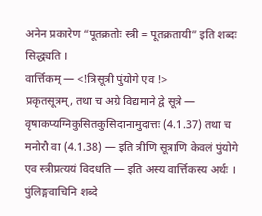अनेन प्रकारेण “पूतक्रतोः स्त्री = पूतक्रतायी” इति शब्दः सिद्ध्यति ।
वार्त्तिकम् — <!त्रिसूत्री पुंयोगे एव !>
प्रकृतसूत्रम्, तथा च अग्रे विद्यमाने द्वे सूत्रे — वृषाकप्यग्निकुसितकुसिदानामुदात्तः (4.1.37) तथा च मनोरौ वा (4.1.38) — इति त्रीणि सूत्राणि केवलं पुंयोगे एव स्त्रीप्रत्ययं विदधति — इति अस्य वार्त्तिकस्य अर्थः । पुंलिङ्गवाचिनि शब्दे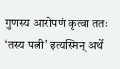गुणस्य आरोपणं कृत्वा ततः ‘तस्य पत्नी’ इत्यस्मिन् अर्थे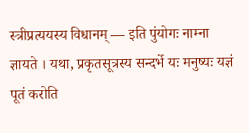स्त्रीप्रत्ययस्य विधानम् — इति पुंयोगः नाम्ना ज्ञायते । यथा, प्रकृतसूत्रस्य सन्दर्भे यः मनुष्यः यज्ञं पूतं करोति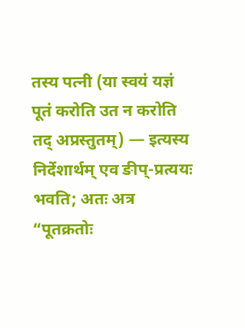तस्य पत्नी (या स्वयं यज्ञं पूतं करोति उत न करोति तद् अप्रस्तुतम्) — इत्यस्य निर्देशार्थम् एव ङीप्-प्रत्ययः भवति; अतः अत्र “पूतक्रतोः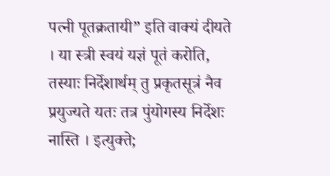पत्नी पूतक्रतायी” इति वाक्यं दीयते । या स्त्री स्वयं यज्ञं पूतं करोति, तस्याः निर्देशार्थम् तु प्रकृतसूत्रं नैव प्रयुज्यते यतः तत्र पुंयोगस्य निर्देशः नास्ति । इत्युक्ते;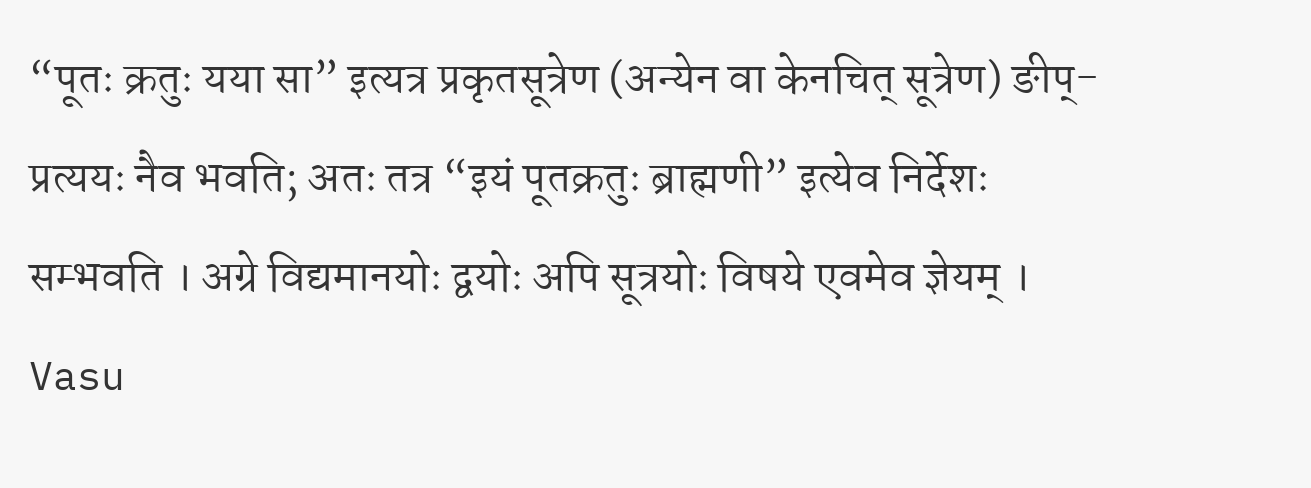“पूतः क्रतुः यया सा” इत्यत्र प्रकृतसूत्रेण (अन्येन वा केनचित् सूत्रेण) ङीप्-प्रत्ययः नैव भवति; अतः तत्र “इयं पूतक्रतुः ब्राह्मणी” इत्येव निर्देशः सम्भवति । अग्रे विद्यमानयोः द्वयोः अपि सूत्रयोः विषये एवमेव ज्ञेयम् ।
Vasu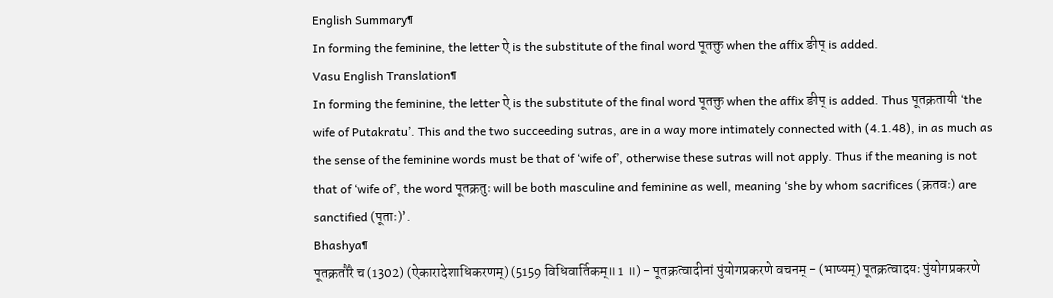English Summary¶
In forming the feminine, the letter ऐ is the substitute of the final word पूतक्तु when the affix ङीप् is added.
Vasu English Translation¶
In forming the feminine, the letter ऐ is the substitute of the final word पूतक्तु when the affix ङीप् is added. Thus पूतक्रतायी ‘the wife of Putakratu’. This and the two succeeding sutras, are in a way more intimately connected with (4.1.48), in as much as the sense of the feminine words must be that of ‘wife of’, otherwise these sutras will not apply. Thus if the meaning is not that of ‘wife of’, the word पूतक्रतुः will be both masculine and feminine as well, meaning ‘she by whom sacrifices (क्रतवः) are sanctified (पूताः)’.
Bhashya¶
पूतक्रतौरै च (1302) (ऐकारादेशाधिकरणम्) (5159 विधिवार्तिकम्॥ 1 ॥) - पूतक्रत्वादीनां पुंयोगप्रकरणे वचनम् - (भाष्यम्) पूतक्रत्वादयः पुंयोगप्रकरणे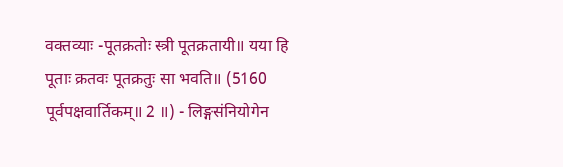वक्तव्याः -पूतक्रतोः स्त्री पूतक्रतायी॥ यया हि पूताः क्रतवः पूतक्रतुः सा भवति॥ (5160 पूर्वपक्षवार्तिकम्॥ 2 ॥) - लिङ्गसंनियोगेन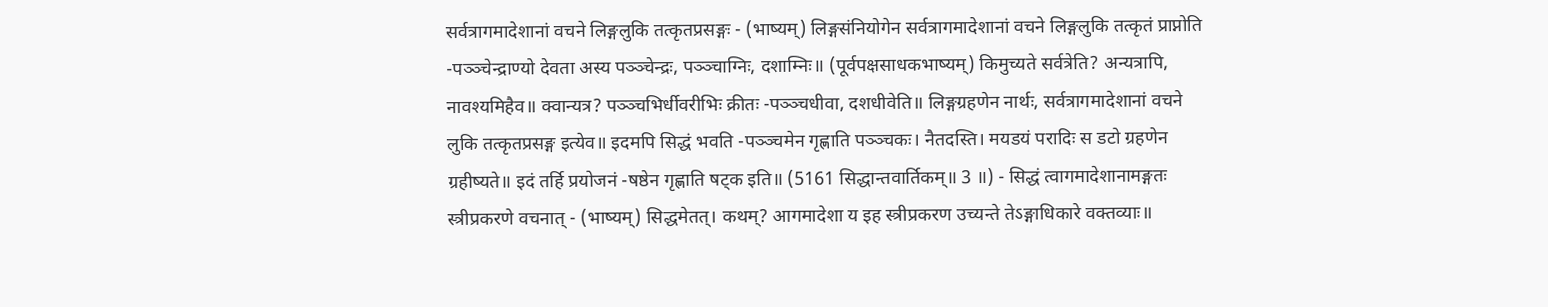सर्वत्रागमादेशानां वचने लिङ्गलुकि तत्कृतप्रसङ्गः - (भाष्यम्) लिङ्गसंनियोगेन सर्वत्रागमादेशानां वचने लिङ्गलुकि तत्कृतं प्राप्नोति -पञ्ञ्चेन्द्राण्यो देवता अस्य पञ्ञ्चेन्द्रः, पञ्ञ्चाग्निः, दशाम्निः॥ (पूर्वपक्षसाधकभाष्यम्) किमुच्यते सर्वत्रेति? अन्यत्रापि, नावश्यमिहैव॥ क्वान्यत्र? पञ्ञ्चभिर्धीवरीभिः क्रीतः -पञ्ञ्चधीवा, दशधीवेति॥ लिङ्गग्रहणेन नार्थः, सर्वत्रागमादेशानां वचने लुकि तत्कृतप्रसङ्ग इत्येव॥ इदमपि सिद्धं भवति -पञ्ञ्चमेन गृह्णाति पञ्ञ्चकः। नैतदस्ति। मयडयं परादिः स डटो ग्रहणेन ग्रहीष्यते॥ इदं तर्हि प्रयोजनं -षष्ठेन गृह्णाति षट्क इति॥ (5161 सिद्धान्तवार्तिकम्॥ 3 ॥) - सिद्धं त्वागमादेशानामङ्गतः स्त्रीप्रकरणे वचनात् - (भाष्यम्) सिद्धमेतत्। कथम्? आगमादेशा य इह स्त्रीप्रकरण उच्यन्ते तेऽङ्गाधिकारे वक्तव्याः॥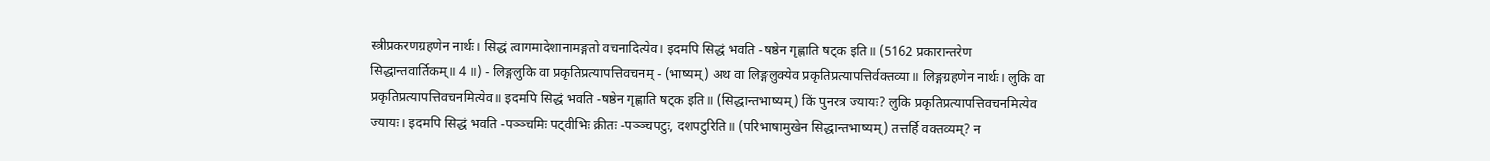स्त्रीप्रकरणग्रहणेन नार्थः। सिद्धं त्वागमादेशानामङ्गतो वचनादित्येव। इदमपि सिद्धं भवति -षष्ठेन गृह्णाति षट्क इति॥ (5162 प्रकारान्तरेण सिद्धान्तवार्तिकम्॥ 4 ॥) - लिङ्गलुकि वा प्रकृतिप्रत्यापत्तिवचनम् - (भाष्यम्) अथ वा लिङ्गलुक्येव प्रकृतिप्रत्यापत्तिर्वक्तव्या॥ लिङ्गग्रहणेन नार्थः। लुकि वा प्रकृतिप्रत्यापत्तिवचनमित्येव॥ इदमपि सिद्धं भवति -षष्ठेन गृह्णाति षट्क इति॥ (सिद्धान्तभाष्यम्) किं पुनरत्र ज्यायः? लुकि प्रकृतिप्रत्यापत्तिवचनमित्येव ज्यायः। इदमपि सिद्धं भवति -पञ्ञ्चमिः पट्वीभिः क्रीतः -पञ्ञ्चपटुः, दशपटुरिति॥ (परिभाषामुखेन सिद्धान्तभाष्यम्) तत्तर्हि वक्तव्यम्? न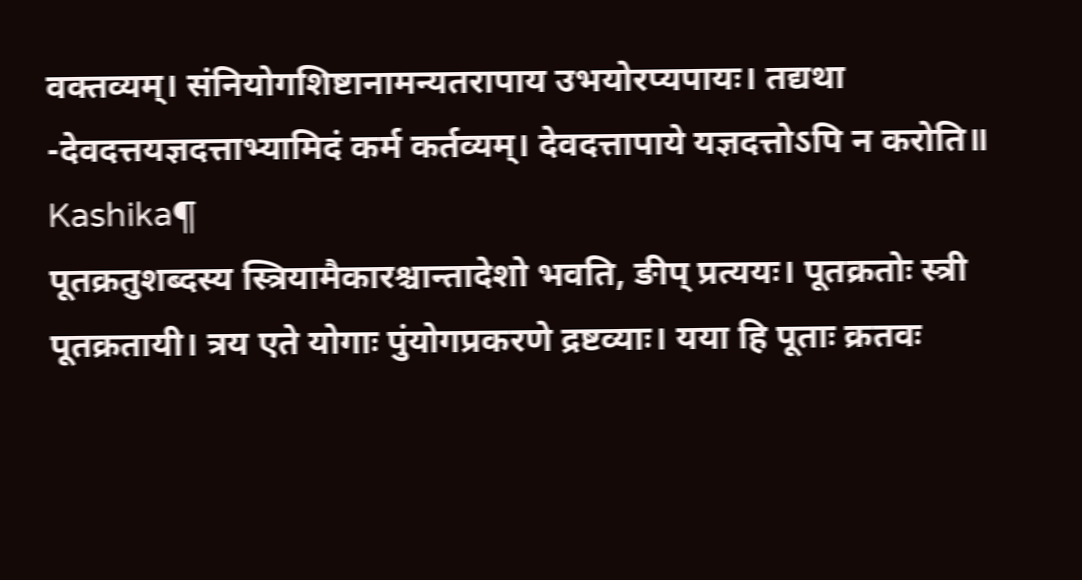वक्तव्यम्। संनियोगशिष्टानामन्यतरापाय उभयोरप्यपायः। तद्यथा -देवदत्तयज्ञदत्ताभ्यामिदं कर्म कर्तव्यम्। देवदत्तापाये यज्ञदत्तोऽपि न करोति॥
Kashika¶
पूतक्रतुशब्दस्य स्त्रियामैकारश्चान्तादेशो भवति, ङीप् प्रत्ययः। पूतक्रतोः स्त्री पूतक्रतायी। त्रय एते योगाः पुंयोगप्रकरणे द्रष्टव्याः। यया हि पूताः क्रतवः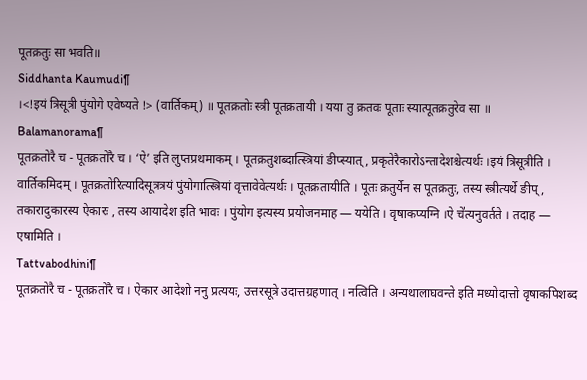पूतक्रतुः सा भवति॥
Siddhanta Kaumudi¶
।<!इयं त्रिसूत्री पुंयोगे एवेष्यते !> (वार्तिकम्) ॥ पूतक्रतोः स्त्री पूतक्रतायी । यया तु क्रतवः पूताः स्यात्पूतक्रतुरेव सा ॥
Balamanorama¶
पूतक्रतोरै च - पूतक्रतोरै च । ‘ऐ’ इति लुप्तप्रथमाकम् । पूतक्रतुशब्दात्स्त्रियां ङीप्स्यात्, प्रकृतेरैकारोऽन्तादेशश्चेत्यर्थः ।इयं त्रिसूत्रीति । वार्तिकमिदम् । पूतक्रतोरित्यादिसूत्रत्रयं पुंयोगात्स्त्रियां वृत्तावेवेत्यर्थः । पूतक्रतायीति । पूतः क्रतुर्येन स पूतक्रतुः, तस्य स्त्रीत्यर्थे ङीप्, तकारादुकारस्य ऐकारः , तस्य आयादेश इति भावः । पुंयोग इत्यस्य प्रयोजनमाह — ययेति । वृषाकप्यग्नि ।ऐ चे॑त्यनुवर्तते । तदाह — एषामिति ।
Tattvabodhini¶
पूतक्रतोरै च - पूतक्रतोरै च । ऐकार आदेशो ननु प्रत्ययः, उत्तरसूत्रे उदात्तग्रहणात् । नत्विति । अन्यथालाघवन्ते इति मध्योदात्तो वृषाकपिशब्द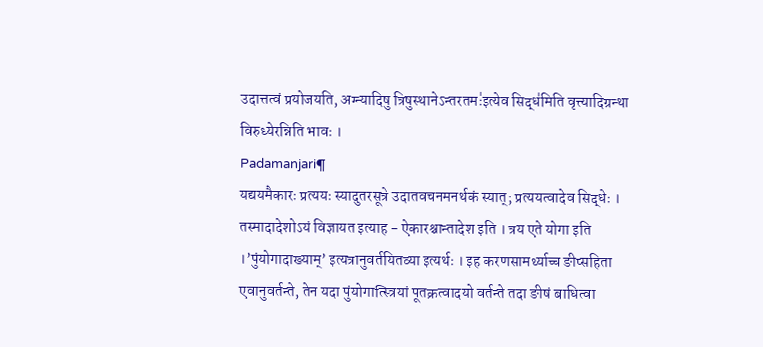उदात्तत्वं प्रयोजयति, अग्न्यादिषु त्रिषुस्थानेऽन्तरतमः॑इत्येव सिद्ध॑मिति वृत्त्यादिग्रन्था विरुध्येरन्निति भावः ।
Padamanjari¶
यद्ययमैकारः प्रत्ययः स्यादुतरसूत्रे उदातवचनमनर्थकं स्यात्; प्रत्ययत्वादेव सिद्धेः । तस्मादादेशोऽयं विज्ञायत इत्याह - ऐकारश्चान्तादेश इति । त्रय एते योगा इति ।’पुंयोगादाख्याम्’ इत्यत्रानुवर्तयितव्या इत्यर्थः । इह करणसामर्थ्याच्च ङीप्सहिता एवानुवर्तन्ते, तेन यदा पुंयोगात्स्त्रियां पूतक्रत्वादयो वर्तन्ते तदा ङीषं बाधित्वा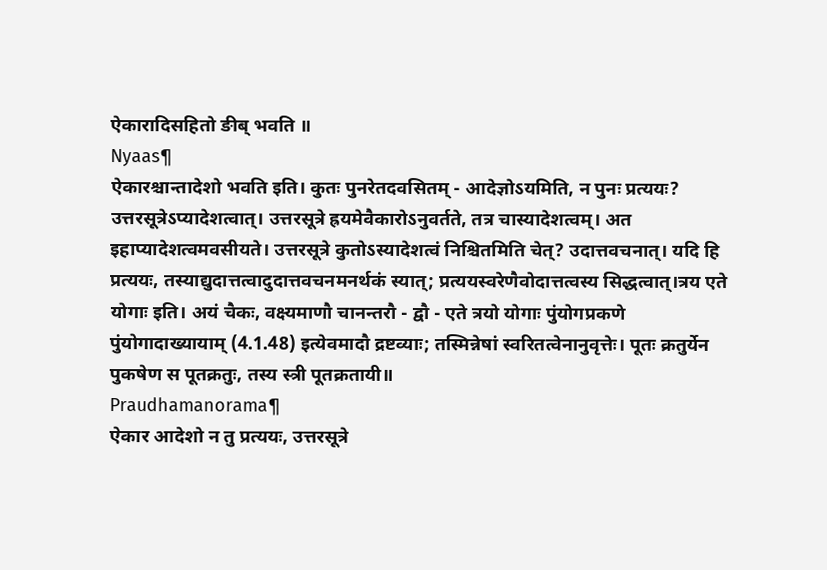ऐकारादिसहितो ङीब् भवति ॥
Nyaas¶
ऐकारश्चान्तादेशो भवति इति। कुतः पुनरेतदवसितम् - आदेज्ञोऽयमिति, न पुनः प्रत्ययः? उत्तरसूत्रेऽप्यादेशत्वात्। उत्तरसूत्रे ह्रयमेवैकारोऽनुवर्तते, तत्र चास्यादेशत्वम्। अत इहाप्यादेशत्वमवसीयते। उत्तरसूत्रे कुतोऽस्यादेशत्वं निश्चितमिति चेत्? उदात्तवचनात्। यदि हि प्रत्ययः, तस्याद्युदात्तत्वादुदात्तवचनमनर्थकं स्यात्; प्रत्ययस्वरेणैवोदात्तत्वस्य सिद्धत्वात्।त्रय एते योगाः इति। अयं चैकः, वक्ष्यमाणौ चानन्तरौ - द्वौ - एते त्रयो योगाः पुंयोगप्रकणे पुंयोगादाख्यायाम् (4.1.48) इत्येवमादौ द्रष्टव्याः; तस्मिन्नेषां स्वरितत्वेनानुवृत्तेः। पूतः क्रतुर्येन पुकषेण स पूतक्रतुः, तस्य स्त्री पूतक्रतायी॥
Praudhamanorama¶
ऐकार आदेशो न तु प्रत्ययः, उत्तरसूत्रे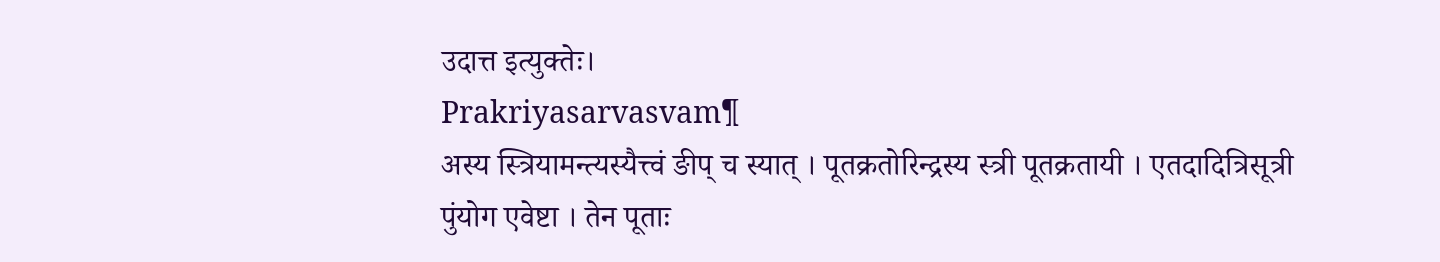उदात्त इत्युक्तेः।
Prakriyasarvasvam¶
अस्य स्त्रियामन्त्यस्यैत्त्वं ङीप् च स्यात् । पूतक्रतोरिन्द्रस्य स्त्री पूतक्रतायी । एतदादित्रिसूत्री पुंयोग एवेष्टा । तेन पूताः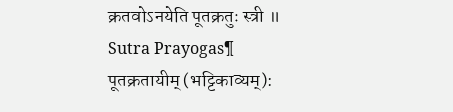क्रतवोऽनयेति पूतक्रतुः स्त्री ॥
Sutra Prayogas¶
पूतक्रतायीम् (भट्टिकाव्यम्):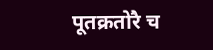पूतक्रतोरै च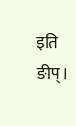इति ङीप्।